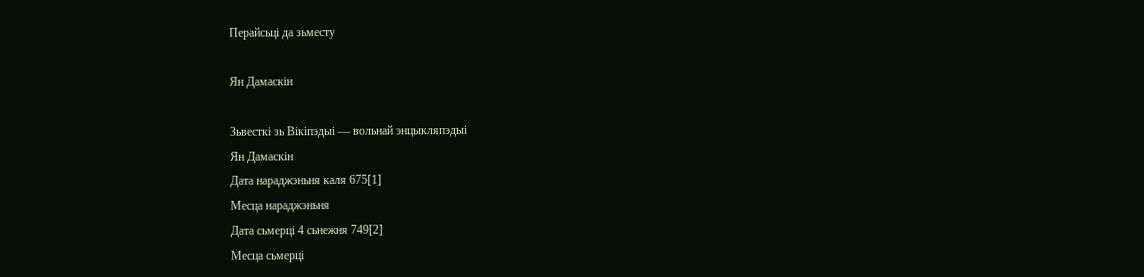Перайсьці да зьместу

Ян Дамаскін

Зьвесткі зь Вікіпэдыі — вольнай энцыкляпэдыі
Ян Дамаскін
Дата нараджэньня каля 675[1]
Месца нараджэньня
Дата сьмерці 4 сьнежня 749[2]
Месца сьмерці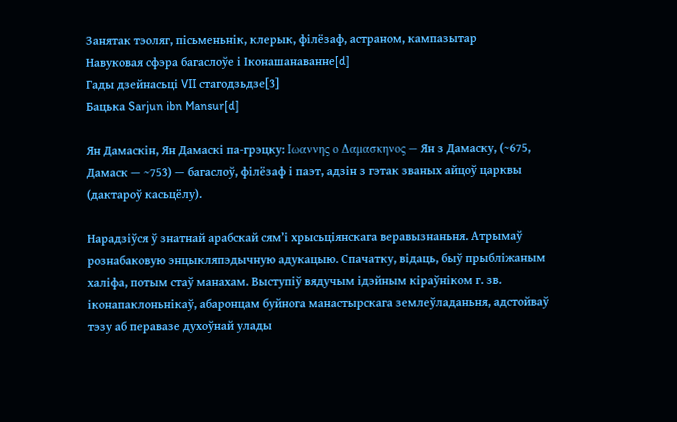Занятак тэоляг, пісьменьнік, клерык, філёзаф, астраном, кампазытар
Навуковая сфэра багаслоўе і Іконашанаванне[d]
Гады дзейнасьці VII стагодзьдзе[3]
Бацька Sarjun ibn Mansur[d]

Ян Дамаскін, Ян Дамаскі па-грэцку: Ιωαννης ο Δαμασκηνος — Ян з Дамаску, (~675, Дамаск — ~753) — багаслоў, філёзаф і паэт, адзін з гэтак званых айцоў царквы (дактароў касьцёлу).

Нарадзіўся ў знатнай арабскай сям’і хрысьціянскага веравызнаньня. Атрымаў рознабаковую энцыкляпэдычную адукацыю. Спачатку, відаць, быў прыбліжаным халіфа, потым стаў манахам. Выступіў вядучым ідэйным кіраўніком г. зв. іконапаклоньнікаў, абаронцам буйнога манастырскага землеўладаньня, адстойваў тэзу аб перавазе духоўнай улады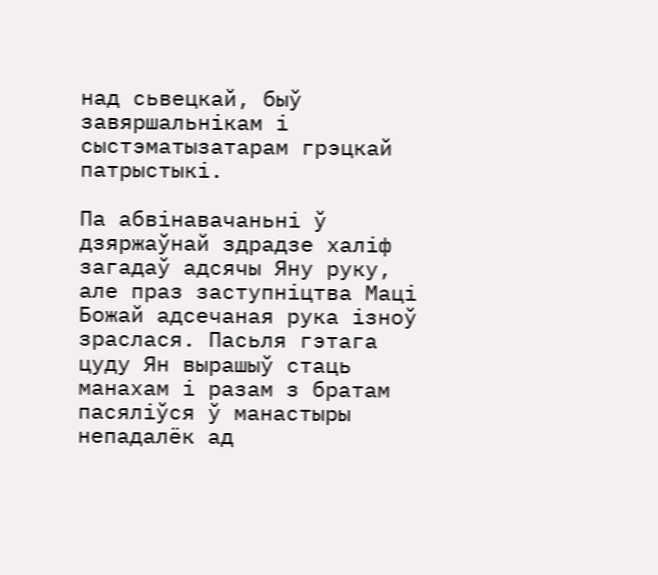над сьвецкай, быў завяршальнікам і сыстэматызатарам грэцкай патрыстыкі.

Па абвінавачаньні ў дзяржаўнай здрадзе халіф загадаў адсячы Яну руку, але праз заступніцтва Маці Божай адсечаная рука ізноў зраслася. Пасьля гэтага цуду Ян вырашыў стаць манахам і разам з братам пасяліўся ў манастыры непадалёк ад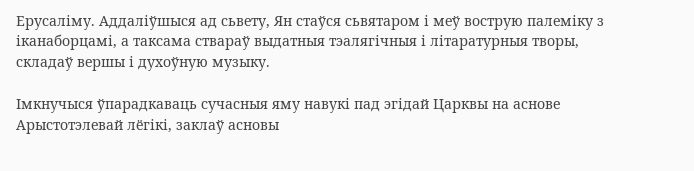Ерусаліму. Аддаліўшыся ад сьвету, Ян стаўся сьвятаром і меў вострую палеміку з іканаборцамі, а таксама ствараў выдатныя тэалягічныя і літаратурныя творы, складаў вершы і духоўную музыку.

Імкнучыся ўпарадкаваць сучасныя яму навукі пад эгідай Царквы на аснове Арыстотэлевай лёгікі, заклаў асновы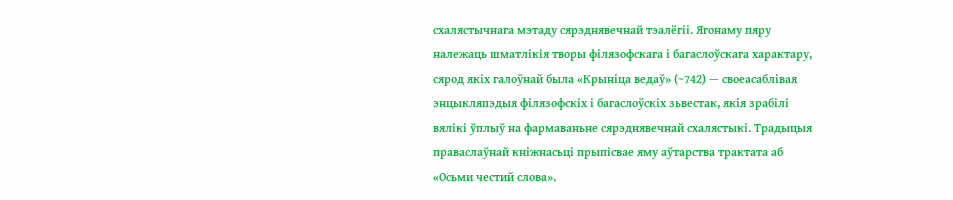схалястычнага мэтаду сярэднявечнай тэалёгіі. Ягонаму пяру належаць шматлікія творы філязофскага і багаслоўскага характару, сярод якіх галоўнай была «Крыніца ведаў» (~742) — своеасаблівая энцыкляпэдыя філязофскіх і багаслоўскіх зьвестак, якія зрабілі вялікі ўплыў на фармаваньне сярэднявечнай схалястыкі. Традыцыя праваслаўнай кніжнасьці прыпісвае яму аўтарства трактата аб «Осьми честий слова».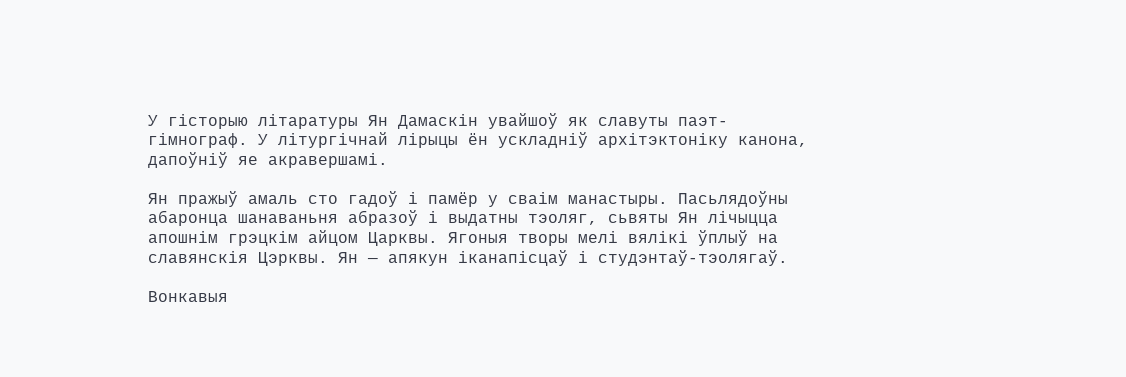У гісторыю літаратуры Ян Дамаскін увайшоў як славуты паэт-гімнограф. У літургічнай лірыцы ён ускладніў архітэктоніку канона, дапоўніў яе акравершамі.

Ян пражыў амаль сто гадоў і памёр у сваім манастыры. Пасьлядоўны абаронца шанаваньня абразоў і выдатны тэоляг, сьвяты Ян лічыцца апошнім грэцкім айцом Царквы. Ягоныя творы мелі вялікі ўплыў на славянскія Цэрквы. Ян — апякун іканапісцаў і студэнтаў-тэолягаў.

Вонкавыя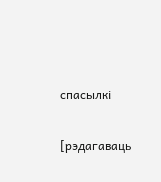спасылкі

[рэдагаваць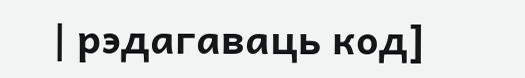| рэдагаваць код]